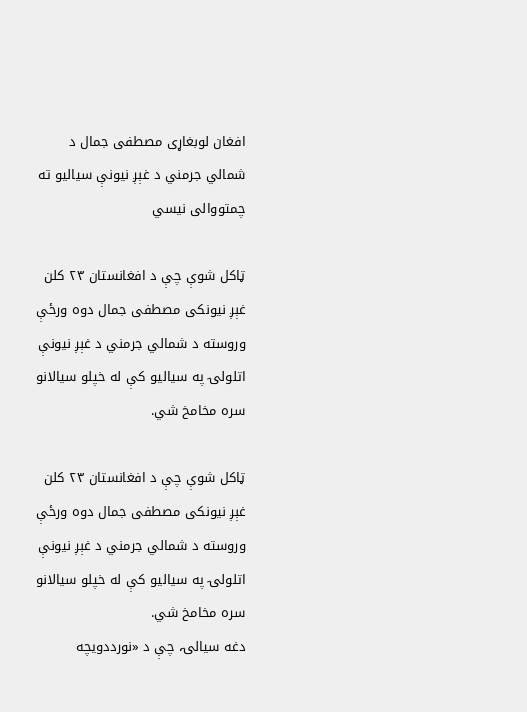افغان لوبغاړی مصطفی جمال د شمالي جرمني د غېږ نیونې سياليو ته چمتووالی نيسي

ټاکل شوې چې د افغانستان ۲۳ کلن غېږ نیونکی مصطفی جمال دوه ورځې وروسته د شمالي جرمني د غېږ نیونې اتلولۍ په سياليو کې له خپلو سيالانو سره مخامخ شي.

ټاکل شوې چې د افغانستان ۲۳ کلن غېږ نیونکی مصطفی جمال دوه ورځې وروسته د شمالي جرمني د غېږ نیونې اتلولۍ په سياليو کې له خپلو سيالانو سره مخامخ شي.
دغه سيالۍ، چې د «نورددویچه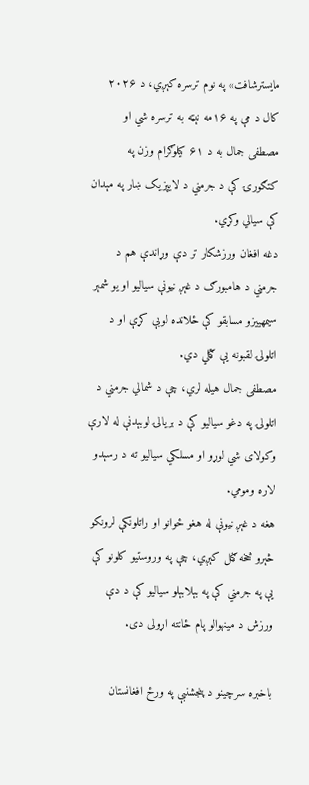مایسترشافت» په نوم ترسره کېږي، د ۲۰۲۶ کال د مې په ۱۶مه نېټه به ترسره شي او مصطفی جمال به د ۶۱ کيلوګرام وزن په کتګورۍ کې د جرمني د لايپزيک ښار په مېدان کې سيالي وکړي.
دغه افغان ورزشکار تر دې وړاندې هم د جرمني د هامبورګ د غېږ نیونې سياليو او يو شمېر سيمهييزو مسابقو کې ځلانده لوبې کړې او د اتلولۍ لقبونه يې ګټلي دي.
مصطفی جمال هيله لري، چې د شمالي جرمني د اتلولۍ په دغو سياليو کې د بريالۍ لوبېدنې له لارې وکولای شي لوړو او مسلکي سياليو ته د رسېدو لاره ومومي.
هغه د غېږ نیونې له هغو ځوانو او راتلونکې لرونکو څېرو څخه ګڼل کېږي، چې په وروستيو کلونو کې يې په جرمني کې په بېلابېلو سياليو کې د دې ورزش د مينهوالو پام ځانته اړولی دی.

باخبره سرچينو د پنجشنبې په ورځ افغانستان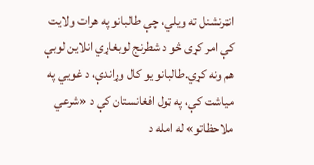انټرنشنل ته ويلي، چې طالبانو په هرات ولايت کې امر کړی څو د شطرنج لوبغاړي انلاين لوبې هم ونه کړي.طالبانو يو کال وړاندې، د غویي په مياشت کې، په ټول افغانستان کې د «شرعي ملاحظاتو» له امله د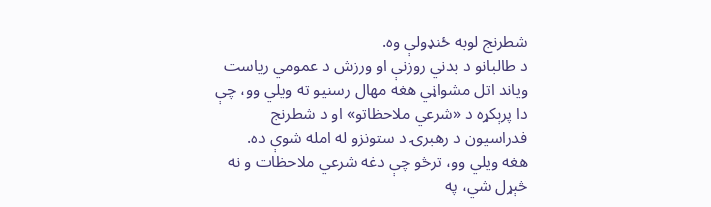شطرنج لوبه ځنډولې وه.
د طالبانو د بدني روزنې او ورزش د عمومي رياست وياند اتل مشواڼي هغه مهال رسنيو ته ويلي وو، چې دا پرېکړه د «شرعي ملاحظاتو» او د شطرنج فدراسيون د رهبرۍ د ستونزو له امله شوې ده.
هغه ويلي وو، ترڅو چې دغه شرعي ملاحظات و نه څېړل شي، په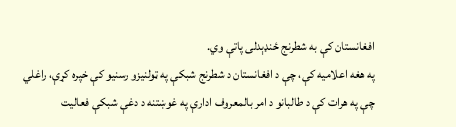افغانستان کې به شطرنج ځنډېدلی پاتې وي.
په هغه اعلاميه کې، چې د افغانستان د شطرنج شبکې په ټولنيزو رسنيو کې خپره کړې، راغلي چې په هرات کې د طالبانو د امر بالمعروف ادارې په غوښتنه د دغې شبکې فعاليت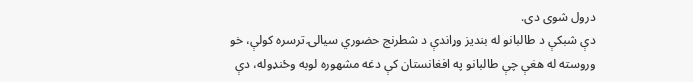درول شوی دی.
دې شبکې د طالبانو له بنديز وړاندې د شطرنج حضوري سيالۍ ترسره کولې، خو وروسته له هغې چې طالبانو په افغانستان کې دغه مشهوره لوبه وځنډوله، دې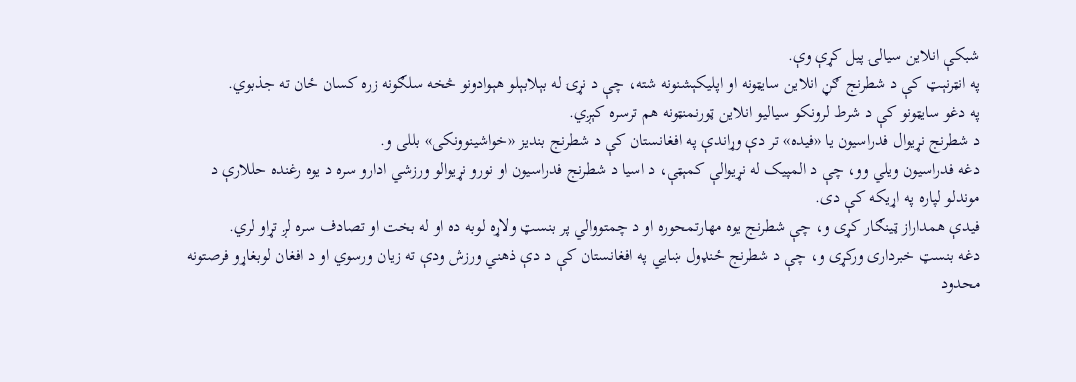شبکې انلاين سيالۍ پيل کړې وې.
په انټرنېټ کې د شطرنج ګڼ انلاين سايټونه او اپليکېشنونه شته، چې د نړۍ له بېلابېلو هېوادونو څخه سلګونه زره کسان ځان ته جذبوي.
په دغو سايټونو کې د شرط لرونکو سياليو انلاين ټورنمنټونه هم ترسره کېږي.
د شطرنج نړيوال فدراسيون يا «فيده» تر دې وړاندې په افغانستان کې د شطرنج بنديز «خواشينوونکی» بللی و.
دغه فدراسيون ويلي وو، چې د المپيک له نړيوالې کمېټې، د اسيا د شطرنج فدراسيون او نورو نړيوالو ورزشي ادارو سره د يوه رغنده حللارې د موندلو لپاره په اړيکه کې دی.
فيدې همداراز ټينګار کړی و، چې شطرنج يوه مهارتمحوره او د چمتووالي پر بنسټ ولاړه لوبه ده او له بخت او تصادف سره لږ تړاو لري.
دغه بنسټ خبرداری ورکړی و، چې د شطرنج ځنډول ښايي په افغانستان کې د دې ذهني ورزش ودې ته زيان ورسوي او د افغان لوبغاړو فرصتونه محدود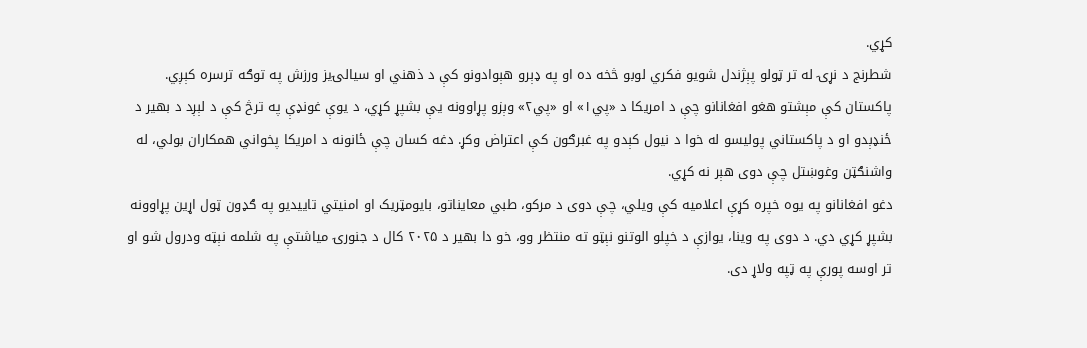کړي.
شطرنج د نړۍ له تر ټولو پېژندل شويو فکري لوبو څخه ده او په ډېرو هېوادونو کې د ذهني او سيالۍيز ورزش په توګه ترسره کېږي.
پاکستان کې مېشتو هغو افغانانو چې د امریکا د «پي۱» او «پي۲» وېزو پړاوونه یې بشپړ کړي، د یوې غونډې په ترڅ کې د لېږد د بهیر د ځنډېدو او د پاکستاني پولیسو له خوا د نیول کېدو په غبرګون کې اعتراض وکړ. دغه کسان چې ځانونه د امریکا پخواني همکاران بولي، له واشنګټن وغوښتل چې دوی هېر نه کړي.
دغو افغانانو په یوه خپره کړې اعلامیه کې ویلي، چې دوی د مرکو، طبي معایناتو، بایومټریک او امنیتي تاییدیو په ګډون ټول اړین پړاوونه بشپړ کړي دي. د دوی په وینا، یوازې د خپلو الوتنو نېټو ته منتظر وو، خو دا بهیر د ۲۰۲۵ کال د جنورۍ میاشتې په شلمه نېټه ودرول شو او تر اوسه پورې په ټپه ولاړ دی.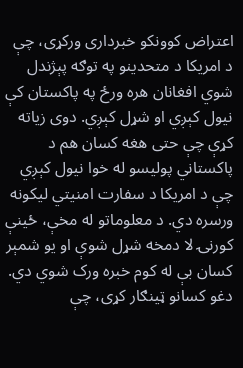اعتراض کوونکو خبرداری ورکړی، چې د امریکا د متحدینو په توګه پېژندل شوي افغانان هره ورځ په پاکستان کې نیول کېږي او شړل کېږي. دوی زیاته کړې چې حتی هغه کسان هم د پاکستاني پولیسو له خوا نیول کېږي چې د امریکا د سفارت امنیتي لیکونه ورسره دي. د معلوماتو له مخې، ځینې کورنۍ لا دمخه شړل شوې او یو شمېر کسان بې له کوم خبره ورک شوي دي.
دغو کسانو ټینګار کړی، چې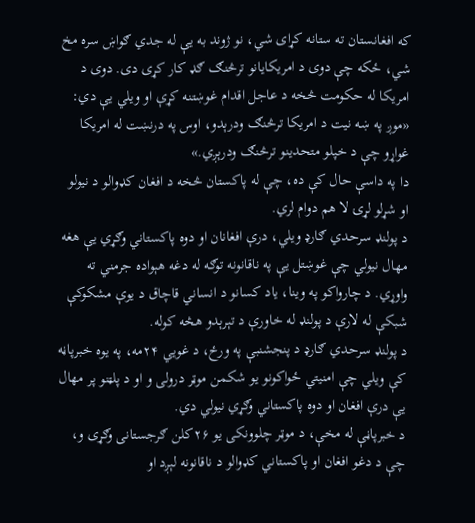که افغانستان ته ستانه کړای شي، نو ژوند به یې له جدي ګواښ سره مخ شي، ځکه چې دوی د امریکایانو ترڅنګ ګډ کار کړی دی. دوی د امریکا له حکومت څخه د عاجل اقدام غوښتنه کړې او ویلي یې دي: «موږ په ښه نیت د امریکا ترڅنګ ودرېدو، اوس په درنښت له امریکا غواړو چې د خپلو متحدینو ترڅنګ ودرېږي.»
دا په داسې حال کې ده، چې له پاکستان څخه د افغان کډوالو د نیولو او شړلو لړۍ لا هم دوام لري.
د پولنډ سرحدي ګارډ ویلي، درې افغانان او دوه پاکستاني وګړي یې هغه مهال نیولي چې غوښتل یې په ناقانونه توګه له دغه هېواده جرمني ته واوړي. د چارواکو په وینا، یاد کسانو د انساني قاچاق د یوې مشکوکې شبکې له لارې د پولنډ له خاورې د تېرېدو هڅه کوله.
د پولنډ سرحدي ګارډ د پنجشنبې په ورځ، د غويي ۲۴مه، په یوه خبرپاڼه کې ویلي چې امنیتي ځواکونو یو شکمن موټر درولی و او د پلټنو پر مهال یې درې افغان او دوه پاکستاني وګړي نیولي دي.
د خبرپاڼې له مخې، د موټر چلوونکی یو ۲۶کلن ګرجستانی وګړی و، چې د دغو افغان او پاکستاني کډوالو د ناقانونه لېږد او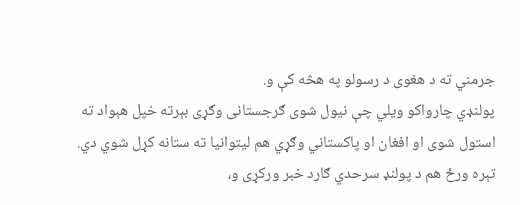جرمني ته د هغوی د رسولو په هڅه کې و.
پولنډي چارواکو ویلي چې نیول شوی ګرجستانی وګړی بېرته خپل هېواد ته استول شوی او افغان او پاکستاني وګړي هم لیتوانیا ته ستانه کړل شوي دي.
تېره ورځ هم د پولنډ سرحدي ګارد خبر ورکړی و،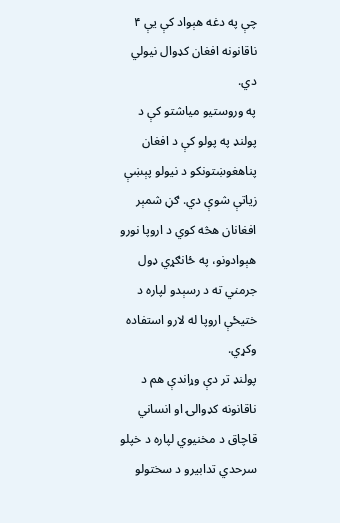چې په دغه هېواد کې یې ۴ ناقانونه افغان کډوال نیولي دي.
په وروستیو میاشتو کې د پولنډ په پولو کې د افغان پناهغوښتونکو د نیولو پېښې زیاتې شوې دي. ګڼ شمېر افغانان هڅه کوي د اروپا نورو هېوادونو، په ځانګړي ډول جرمني ته د رسېدو لپاره د ختیځې اروپا له لارو استفاده وکړي.
پولنډ تر دې وړاندې هم د ناقانونه کډوالۍ او انساني قاچاق د مخنیوي لپاره د خپلو سرحدي تدابیرو د سختولو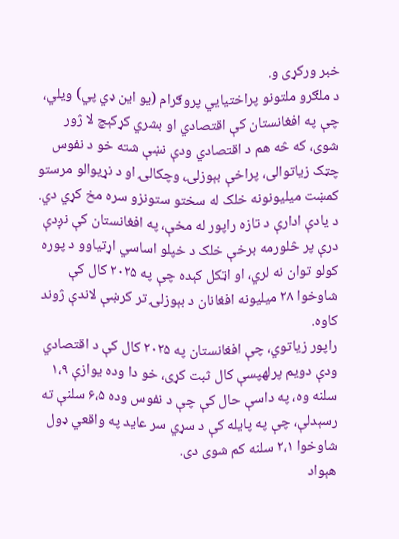خبر ورکړی و.
د ملګرو ملتونو پراختیایي پروګرام (یو این ډي پي) ویلي، چې په افغانستان کې اقتصادي او بشري کړکېچ لا ژور شوی، که څه هم د اقتصادي ودې نښې شته خو د نفوس چټک زیاتوالی، پراخې بېوزلۍ، وچکالۍ او د نړیوالو مرستو کمښت میلیونونه خلک له سختو ستونزو سره مخ کړي دي.
د یادې ادارې د تازه راپور له مخې، په افغانستان کې نږدې درې پر څلورمه برخې خلک د خپلو اساسي اړتیاوو د پوره کولو توان نه لري، او اټکل کېده چې په ۲۰۲۵ کال کې شاوخوا ۲۸ میلیونه افغانان د بېوزلۍ تر کرښې لاندې ژوند کاوه.
راپور زیاتوي، چې افغانستان په ۲۰۲۵ کال کې د اقتصادي ودې دویم پرلهپسې کال ثبت کړی، خو دا وده یوازې ۱،۹ سلنه وه، په داسې حال کې چې د نفوس وده ۶،۵ سلنې ته رسېدلې، چې په پایله کې د سړي سر عاید په واقعي ډول شاوخوا ۲،۱ سلنه کم شوی دی.
هېواد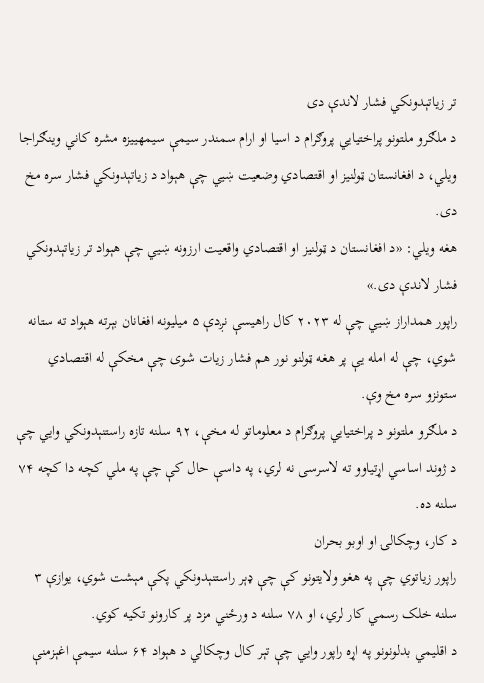تر زیاتېدونکي فشار لاندې دی
د ملګرو ملتونو پراختیایي پروګرام د اسیا او ارام سمندر سیمې سیمهییزه مشره کاني وینګراجا ویلي، د افغانستان ټولنیز او اقتصادي وضعیت ښيي چې هېواد د زیاتېدونکي فشار سره مخ دی.
هغه ویلي: «د افغانستان د ټولنیز او اقتصادي واقعیت ارزونه ښيي چې هېواد تر زیاتېدونکي فشار لاندې دی.»
راپور همداراز ښيي چې له ۲۰۲۳ کال راهیسې نږدې ۵ میلیونه افغانان بېرته هېواد ته ستانه شوي، چې له امله یې پر هغه ټولنو نور هم فشار زیات شوی چې مخکې له اقتصادي ستونزو سره مخ وې.
د ملګرو ملتونو د پراختیايي پروګرام د معلوماتو له مخې، ۹۲ سلنه تازه راستنېدونکي وايي چې د ژوند اساسي اړتیاوو ته لاسرسی نه لري، په داسې حال کې چې په ملي کچه دا کچه ۷۴ سلنه ده.
د کار، وچکالۍ او اوبو بحران
راپور زیاتوي چې په هغو ولایتونو کې چې ډېر راستنېدونکي پکې مېشت شوي، یوازې ۳ سلنه خلک رسمي کار لري، او ۷۸ سلنه د ورځني مزد پر کارونو تکیه کوي.
د اقلیمي بدلونونو په اړه راپور وايي چې تېر کال وچکالي د هېواد ۶۴ سلنه سیمې اغېزمنې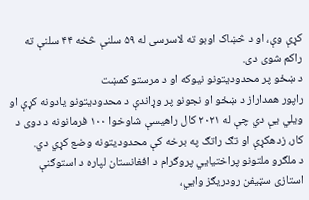کړې وې، او د څښاک اوبو ته لاسرسی له ۵۹ سلنې څخه ۴۴ سلنې ته راکم شوی دی.
د ښځو پر محدودیتونو نیوکه او د مرستو کمښت
راپور همداراز د ښځو او نجونو پر وړاندې د محدودیتونو یادونه کړې او ویلي یې دي چې له ۲۰۲۱ کال راهیسې شاوخوا ۱۰۰ فرمانونه د دوی د کار، زدهکړې او تګ راتګ په برخه کې محدودیتونه وضع کړي دي.
د ملګرو ملتونو پراختیایي پروګرام د افغانستان لپاره د استوګنې استازی سټیفن رودریګز وایي،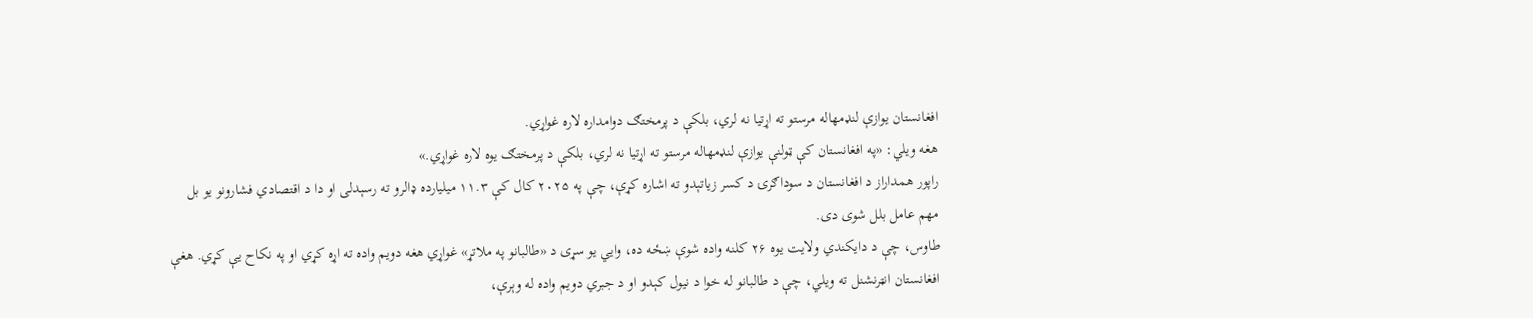افغانستان یوازې لنډمهاله مرستو ته اړتیا نه لري، بلکې د پرمختګ دوامداره لاره غواړي.
هغه ویلي: «په افغانستان کې ټولنې یوازې لنډمهاله مرستو ته اړتیا نه لري، بلکې د پرمختګ یوه لاره غواړي.»
راپور همداراز د افغانستان د سوداګرۍ د کسر زیاتېدو ته اشاره کړې، چې په ۲۰۲۵ کال کې ۱۱.۳ میلیارده ډالرو ته رسېدلی او دا د اقتصادي فشارونو یو بل مهم عامل بلل شوی دی.
طاوس، چې د دايکندي ولايت يوه ۲۶ کلنه واده شوې ښځه ده، وايي يو سړی د «طالبانو په ملاتړ» غواړي هغه دويم واده ته اړه کړي او په نکاح يې کړي. هغې افغانستان انټرنشنل ته ويلي، چې د طالبانو له خوا د نيول کېدو او د جبري دويم واده له وېرې،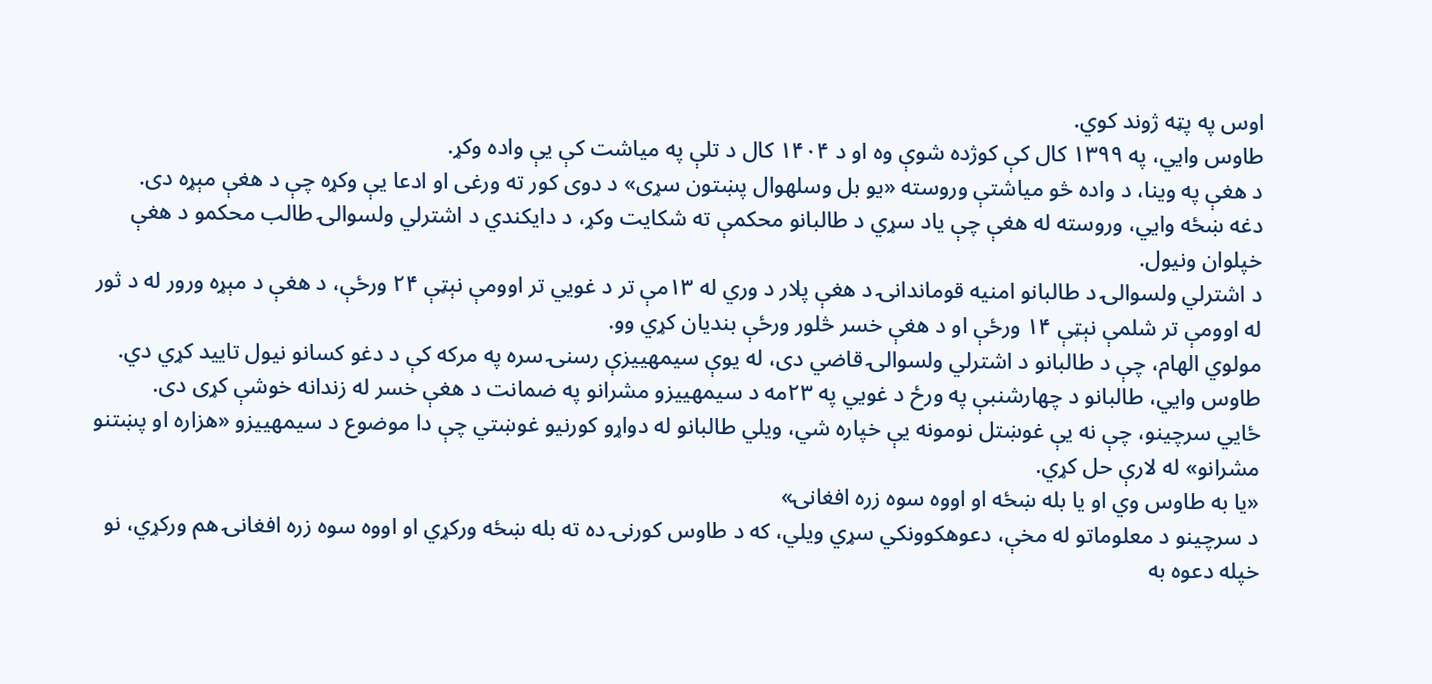اوس په پټه ژوند کوي.
طاوس وايي، په ۱۳۹۹ کال کې کوژده شوې وه او د ۱۴۰۴ کال د تلې په مياشت کې يې واده وکړ.
د هغې په وينا، د واده څو مياشتې وروسته «يو بل وسلهوال پښتون سړی» د دوی کور ته ورغی او ادعا يې وکړه چې د هغې مېړه دی.
دغه ښځه وايي، وروسته له هغې چې ياد سړي د طالبانو محکمې ته شکايت وکړ، د دايکندي د اشترلي ولسوالۍ طالب محکمو د هغې خپلوان ونيول.
د اشترلي ولسوالۍ د طالبانو امنيه قوماندانۍ د هغې پلار د وري له ۱۳مې تر د غویي تر اوومې نېټې ۲۴ ورځې، د هغې د مېړه ورور له د ثور له اوومې تر شلمې نېټې ۱۴ ورځې او د هغې خسر څلور ورځې بنديان کړي وو.
مولوي الهام، چې د طالبانو د اشترلي ولسوالۍ قاضي دی، له يوې سيمهييزې رسنۍ سره په مرکه کې د دغو کسانو نيول تاييد کړي دي. طاوس وايي، طالبانو د چهارشنبې په ورځ د غویي په ۲۳مه د سيمهييزو مشرانو په ضمانت د هغې خسر له زندانه خوشې کړی دی.
ځايي سرچينو، چې نه يې غوښتل نومونه يې خپاره شي، ويلي طالبانو له دواړو کورنيو غوښتي چې دا موضوع د سيمهييزو «هزاره او پښتنو مشرانو» له لارې حل کړي.
«يا به طاوس وي او يا بله ښځه او اووه سوه زره افغانۍ»
د سرچينو د معلوماتو له مخې، دعوهکوونکي سړي ويلي، که د طاوس کورنۍ ده ته بله ښځه ورکړي او اووه سوه زره افغانۍ هم ورکړي، نو خپله دعوه به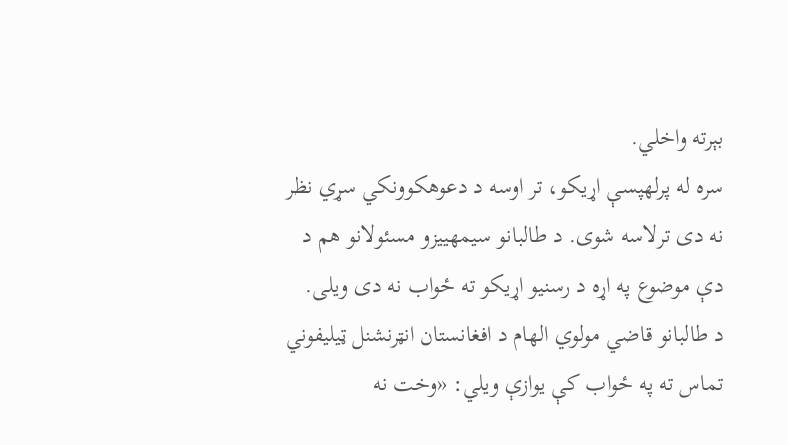بېرته واخلي.
سره له پرلهپسې اړيکو، تر اوسه د دعوهکوونکي سړي نظر نه دی ترلاسه شوی. د طالبانو سيمهييزو مسئولانو هم د دې موضوع په اړه د رسنيو اړيکو ته ځواب نه دی ويلی.
د طالبانو قاضي مولوي الهام د افغانستان انټرنشنل ټيليفوني تماس ته په ځواب کې يوازې ويلي: «وخت نه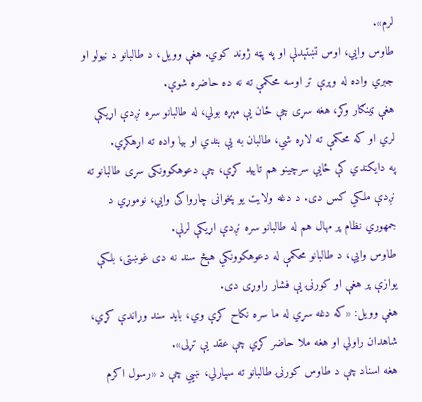لرم».
طاوس وايي، اوس تښتېدلې او په پټه ژوند کوي. هغې وويل، د طالبانو د نيولو او جبري واده له وېرې تر اوسه محکمې ته نه ده حاضره شوې.
هغې ټينګار وکړ، هغه سړی چې ځان يې مېړه بولي، له طالبانو سره نږدې اړيکې لري او که محکمې ته لاړه شي، طالبان به يې بندي او بيا واده ته اړهکړي.
په دايکندي کې ځايي سرچينو هم تاييد کړې، چې دعوهکوونکی سړی طالبانو ته نږدې ملکي کس دی. د دغه ولايت يو پخوانی چارواکی وايي، نوموړي د جمهوري نظام پر مهال هم له طالبانو سره نږدې اړيکې لرلې.
طاوس وايي، د طالبانو محکمې له دعوهکوونکي هېڅ سند نه دی غوښتی، بلکې يوازې پر هغې او کورنۍ يې فشار راوړی دی.
هغې وويل: «که دغه سړي له ما سره نکاح کړې وي، بايد سند وړاندې کړي، شاهدان راولي او هغه ملا حاضر کړي چې عقد يې تړلی».
هغه اسناد چې د طاوس کورنۍ طالبانو ته سپارلي، ښيي چې د «رسول اکرم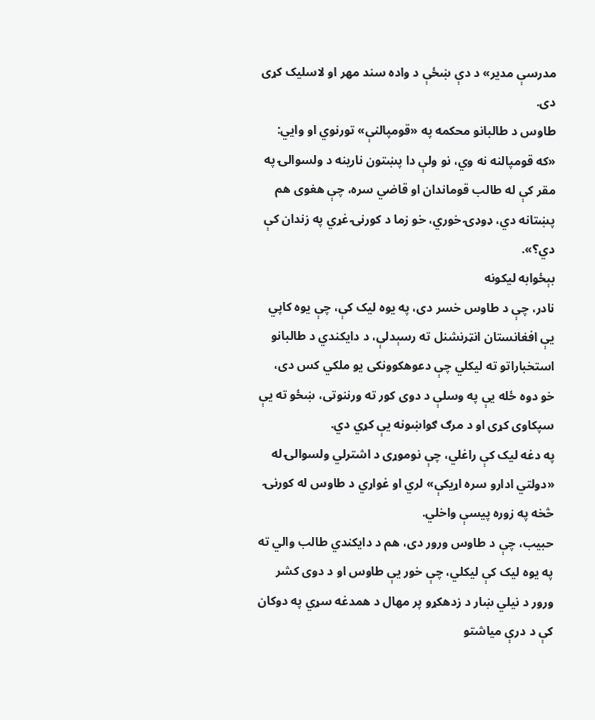مدرسې مدير» د دې ښځې د واده سند مهر او لاسليک کړی دی.
طاوس د طالبانو محکمه په «قومپالنې» تورنوي او وايي: «که قومپالنه نه وي، نو ولې دا پښتون نارینه د ولسوالۍ په مقر کې له طالب قوماندان او قاضي سره، چې هغوی هم پښتانه دي، ډوډۍ خوري، خو زما د کورنۍ غړي په زندان کې دي؟».
بېځوابه ليکونه
نادر، چې د طاوس خسر دی، په يوه ليک کې، چې يوه کاپي يې افغانستان انټرنشنل ته رسېدلې، د دايکندي د طالبانو استخباراتو ته ليکلي چې دعوهکوونکی يو ملکي کس دی، خو دوه ځله يې په وسلې د دوی کور ته ورننوتی، ښځو ته يې سپکاوی کړی او د مرګ ګواښونه يې کړي دي.
په دغه ليک کې راغلي، چې نوموړی د اشترلي ولسوالۍ له «دولتي ادارو سره اړيکې» لري او غواړي د طاوس له کورنۍ څخه په زوره پیسې واخلي.
حبيب، چې د طاوس ورور دی، هم د دايکندي طالب والي ته په يوه ليک کې ليکلي، چې خور يې طاوس او د دوی کشر ورور د نيلي ښار د زدهکړو پر مهال د همدغه سړي په دوکان کې د درې مياشتو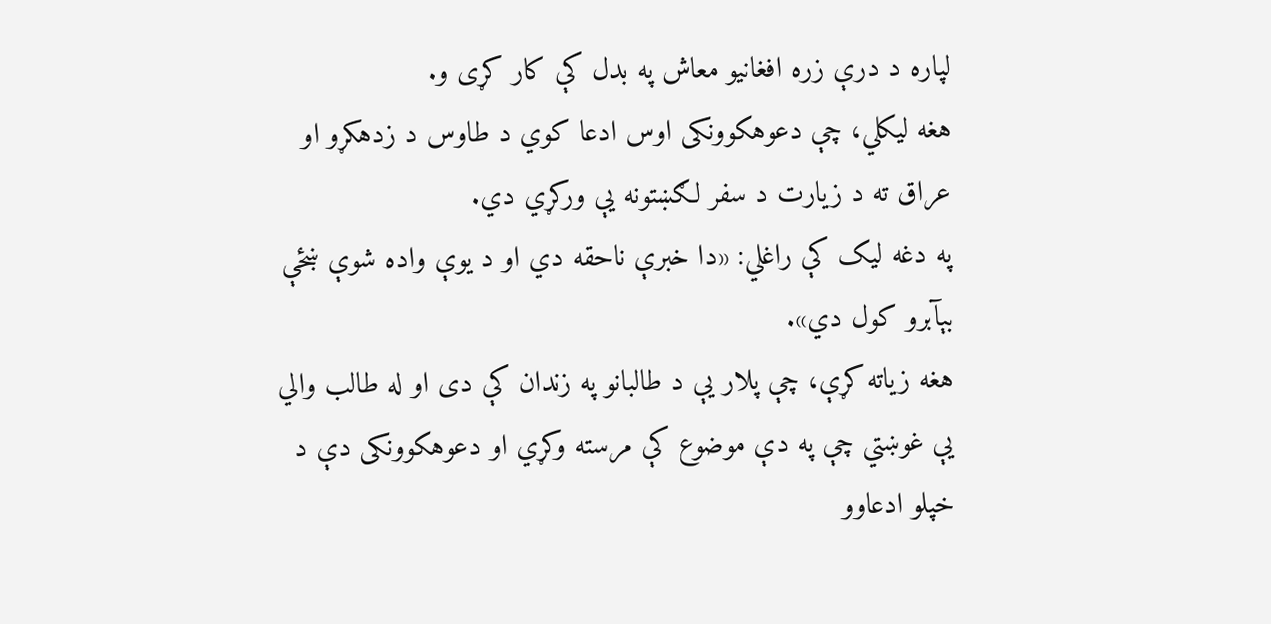لپاره د درې زره افغانيو معاش په بدل کې کار کړی و.
هغه ليکلي، چې دعوهکوونکی اوس ادعا کوي د طاوس د زدهکړو او عراق ته د زيارت د سفر لګښتونه يې ورکړي دي.
په دغه ليک کې راغلي: «دا خبرې ناحقه دي او د يوې واده شوې ښځې بېآبرو کول دي».
هغه زياته کړې، چې پلار يې د طالبانو په زندان کې دی او له طالب والي يې غوښتي چې په دې موضوع کې مرسته وکړي او دعوهکوونکی دې د خپلو ادعاوو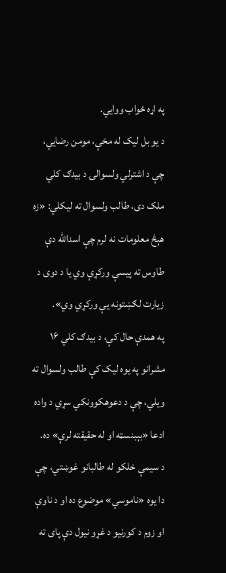په اړه ځواب ووايي.
د يو بل ليک له مخې، مومن رضايي، چې د اشترلي ولسوالۍ د بيدګ کلي ملک دی، طالب ولسوال ته ليکلي: «زه هېڅ معلومات نه لرم چې اسدالله دې طاوس ته پيسې ورکړې وي يا د دوی د زيارت لګښتونه يې ورکړي وي».
په همدې حال کې، د بيدګ کلي ۱۶ مشرانو په يوه ليک کې طالب ولسوال ته ويلي، چې د دعوهکوونکي سړي د واده ادعا «بېبنسټه او له حقيقته لرې» ده.
د سيمې خلکو له طالبانو غوښتي، چې دا يوه «ناموسي» موضوع ده او د ناوې او زوم د کورنيو د غړو نيول دې پای ته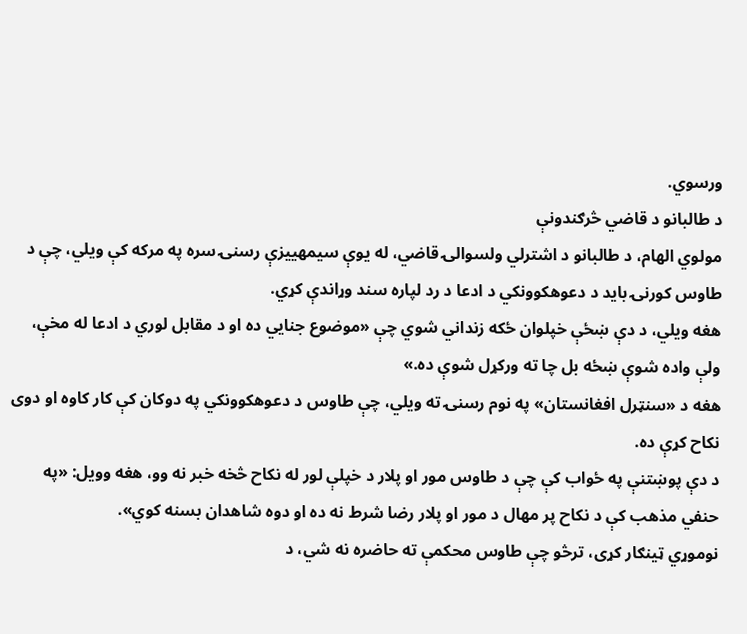ورسوي.
د طالبانو د قاضي څرګندونې
مولوي الهام، د طالبانو د اشترلي ولسوالۍ قاضي، له يوې سيمهييزې رسنۍ سره په مرکه کې ويلي، چې د طاوس کورنۍ بايد د دعوهکوونکي د ادعا د رد لپاره سند وړاندې کړي.
هغه ويلي، د دې ښځې خپلوان ځکه زنداني شوي چې «موضوع جنايي ده او د مقابل لوري د ادعا له مخې، ولې واده شوې ښځه بل چا ته ورکړل شوې ده.»
هغه د «سنټرل افغانستان» په نوم رسنۍ ته ويلي، چې طاوس د دعوهکوونکي په دوکان کې کار کاوه او دوی نکاح کړې ده.
د دې پوښتنې په ځواب کې چې د طاوس مور او پلار د خپلې لور له نکاح څخه خبر نه وو، هغه وويل: «په حنفي مذهب کې د نکاح پر مهال د مور او پلار رضا شرط نه ده او دوه شاهدان بسنه کوي».
نوموړي ټينګار کړی، ترڅو چې طاوس محکمې ته حاضره نه شي، د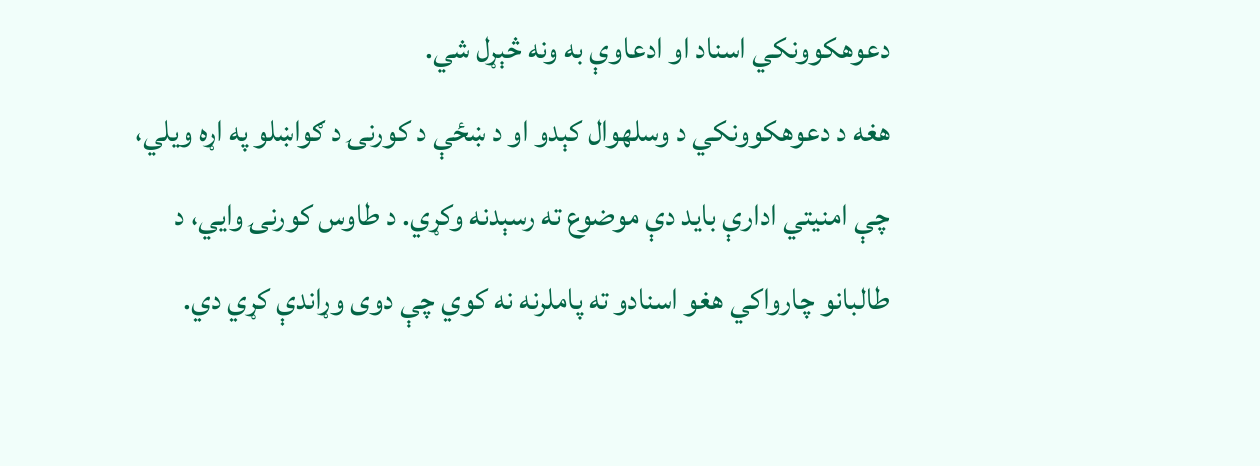دعوهکوونکي اسناد او ادعاوې به ونه څېړل شي.
هغه د دعوهکوونکي د وسلهوال کېدو او د ښځې د کورنۍ د ګواښلو په اړه ويلي، چې امنيتي ادارې بايد دې موضوع ته رسېدنه وکړي. د طاوس کورنۍ وايي، د طالبانو چارواکي هغو اسنادو ته پاملرنه نه کوي چې دوی وړاندې کړي دي.